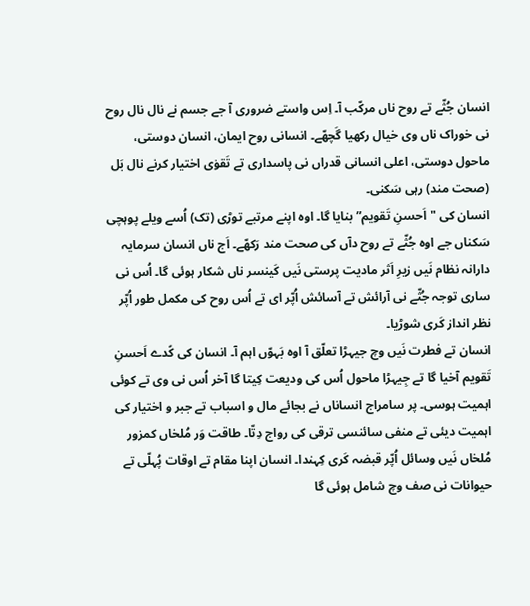انسان جُثّے تے روح ناں مرکّب آ۔ اِس واستے ضروری آ جے جسم نے نال نال روح نی خوراک ناں وی خیال رکھیا گَچھّے۔ انسانی روح ایمان، انسان دوستی، ماحول دوستی، اعلی انسانی قدراں نی پاسداری تے تَقوٰی اختیار کرنے نال بَل (صحت مند) رہی سَکنی۔
انسان کی "اَحسنِ تَقویم” بنایا گا۔ اوہ اپنے مرتبے توڑی (تک) اُسے ویلے پوہچی سَکناں جے اوہ جُثّے تے روح دآں کی صحت مند رَکھّے۔ اَج ناں انسان سرمایہ دارانہ نظام نَیں زیرِ اَثر مادیت پرستی نَیں کَینسر ناں شکار ہوئی گا۔ اُس نی ساری توجہ جُثّے نی آرائش تے آسائش اُپّر ای تے اُس روح کی مکمل طور اُپّر نظر انداز کَری شوڑیا۔
انسان تے فطرت نَیں وچ جیہڑا تعلّق آ اوہ بَہوّں اہم آ۔ انسان کی کًدے اَحسنِ تَقویم آخیا گا تے جِیہڑا ماحول اُس کی ودیعت کِیتا گا آخر اُس نی وی تے کوئی اہمیت ہوسی۔ پر سامراج انساناں نے بجائے مال و اسباب تے جبر و اختیار کی اہمیت دیئی تے منفی سائنسی ترقی کی رواج دِتّا۔ طاقت وَر مُلخاں کمزور مُلخاں نَیں وسائل اُپّر قبضہ کَری کِہندا۔ انسان اپنا مقام تے اوقات پُہلّی تے حیوانات نی صف وچ شامل ہوئی گا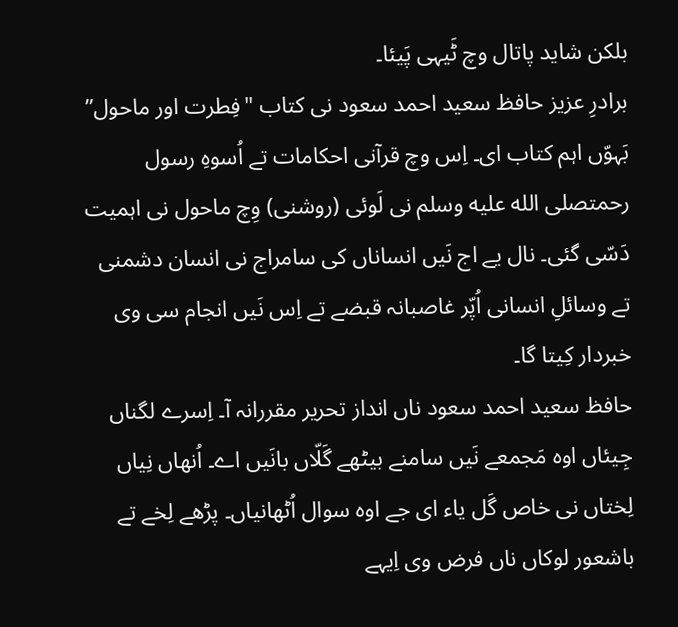بلکن شاید پاتال وچ ٹَیہی پَیئا۔
برادرِ عزیز حافظ سعید احمد سعود نی کتاب "فِطرت اور ماحول” بَہوّں اہم کتاب ای۔ اِس وچ قرآنی احکامات تے اُسوہِ رسول رحمتصلى الله عليه وسلم نی لَوئی (روشنی) وِچ ماحول نی اہمیت دَسّی گئی۔ نال یے اج نَیں انساناں کی سامراج نی انسان دشمنی تے وسائلِ انسانی اُپّر غاصبانہ قبضے تے اِس نَیں انجام سی وی خبردار کِیتا گا۔
حافظ سعید احمد سعود ناں انداز تحریر مقررانہ آ۔ اِسرے لگناں جِیئاں اوہ مَجمعے نَیں سامنے بیٹھے گَلّاں بانَیں اے۔ اُنھاں نِیاں لِختاں نی خاص گَل یاء ای جے اوہ سوال اُٹھانیاں۔ پڑھے لِخے تے باشعور لوکاں ناں فرض وی اِیہے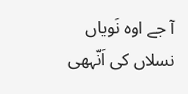آ جے اوہ نَویاں نسلاں کی اَنّہھی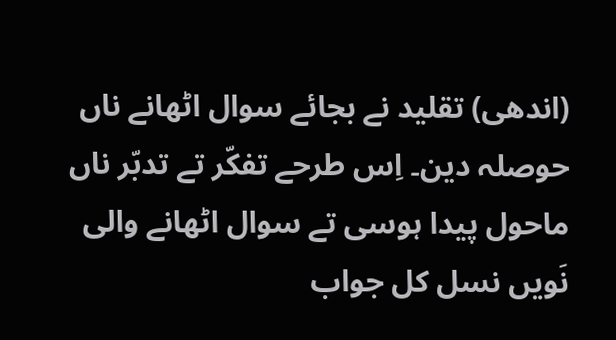(اندھی) تقلید نے بجائے سوال اٹھانے ناں حوصلہ دین۔ اِس طرحے تفکّر تے تدبّر ناں ماحول پیدا ہوسی تے سوال اٹھانے والی نَویں نسل کل جواب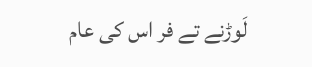لَوڑنے تے فر اس کی عام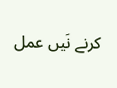کرنے نَیں عمل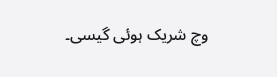وچ شریک ہوئی گیسی۔